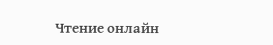Чтение онлайн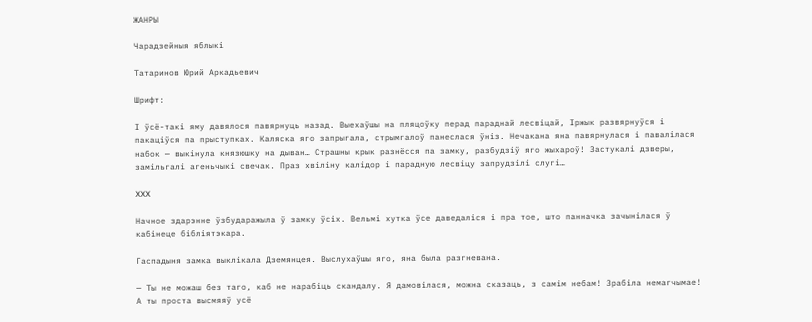ЖАНРЫ

Чарадзейныя яблыкі

Татаринов Юрий Аркадьевич

Шрифт:

І ўсё-такі яму давялося павярнуць назад. Выехаўшы на пляцоўку перад параднай лесвіцай, Іржык развярнуўся і пакаціўся па прыступках. Каляска яго запрыгала, стрымгалоў панеслася ўніз. Нечакана яна павярнулася і павалілася набок — выкінула князюшку на дыван… Страшны крык разнёсся па замку, разбудзіў яго жыхароў! Застукалі дзверы, замільгалі агеньчыкі свечак. Праз хвіліну калідор і парадную лесвіцу запрудзілі слугі…

XXX

Начное здарэнне ўзбударажыла ў замку ўсіх. Вельмі хутка ўсе даведаліся і пра тое, што панначка зачынілася ў кабінеце бібліятэкара.

Гаспадыня замка выклікала Дземянцея. Выслухаўшы яго, яна была разгневана.

— Ты не можаш без таго, каб не нарабіць скандалу. Я дамовілася, можна сказаць, з самім небам! Зрабіла немагчымае! А ты проста высмяяў усё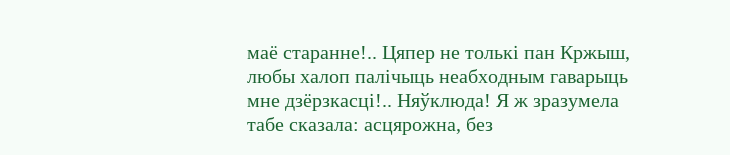маё старанне!.. Цяпер не толькі пан Кржыш, любы халоп палічыць неабходным гаварыць мне дзёрзкасці!.. Няўклюда! Я ж зразумела табе сказала: асцярожна, без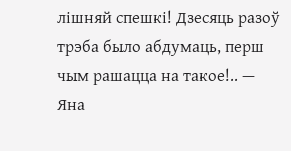лішняй спешкі! Дзесяць разоў трэба было абдумаць, перш чым рашацца на такое!.. — Яна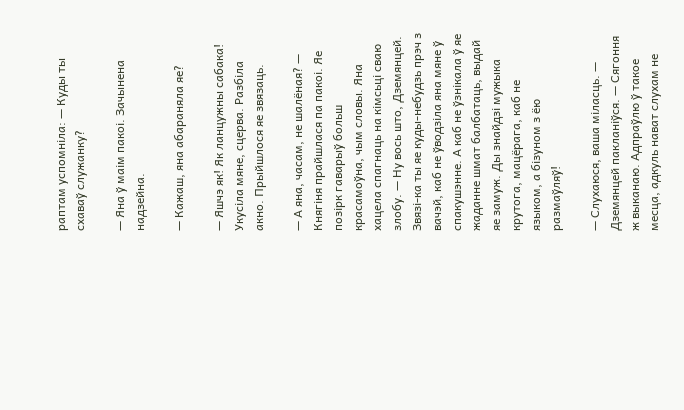раптам успомніла: — Куды ты схаваў служанку?

— Яна ў маім пакоі. Зачынена надзейна.

— Кажаш, яна абараняла яе?

— Яшчэ як! Як ланцужны сабака! Укусіла мяне, сцерва. Разбіла акно. Прыйшлося яе звязаць.

— А яна, часам, не шалёная? — Княгіня прайшлася па пакоі. Яе позірк гаварыў больш красамоўна, чым словы. Яна хацела спагнаць на кімсьці сваю злобу. — Ну вось што, Дземянцей. Звязі-ка ты яе куды-небудзь прэч з вачэй, каб не ўводзіла яна мяне ў спакушэнне. А каб не ўзнікала ў яе жаданне шмат балбатаць, выдай яе замуж. Ды знайдзі мужыка крутога, мацёрага, каб не языком, а бізуном з ёю размаўляў!

— Слухаюся, ваша міласць. — Дземянцей пакланіўся. — Сягоння ж выканаю. Адпраўлю ў такое месца, адкуль нават слухам не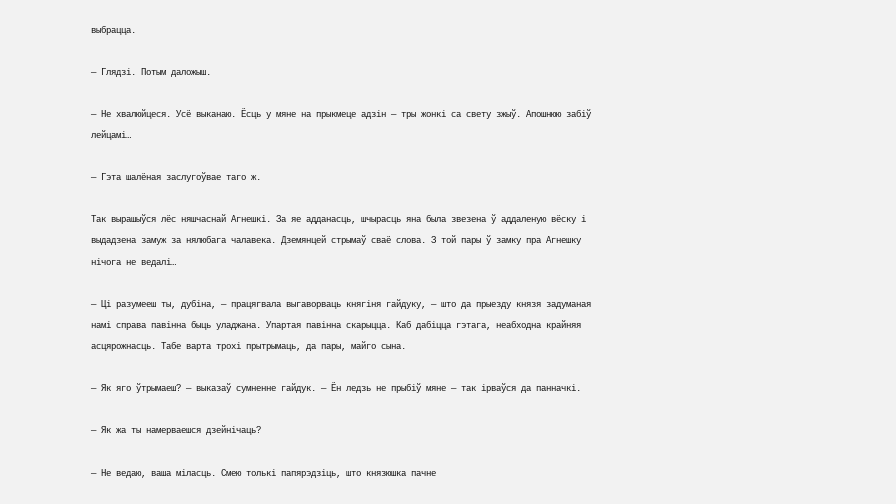выбрацца.

— Глядзі. Потым даложыш.

— Не хвалюйцеся. Усё выканаю. Ёсць у мяне на прыкмеце адзін — тры жонкі са свету зжыў. Апошнюю забіў лейцамі…

— Гэта шалёная заслугоўвае таго ж.

Так вырашыўся лёс няшчаснай Агнешкі. За яе адданасць, шчырасць яна была звезена ў аддаленую вёску і выдадзена замуж за нялюбага чалавека. Дземянцей стрымаў сваё слова. З той пары ў замку пра Агнешку нічога не ведалі…

— Ці разумееш ты, дубіна, — працягвала выгаворваць княгіня гайдуку, — што да прыезду князя задуманая намі справа павінна быць уладжана. Упартая павінна скарыцца. Каб дабіцца гэтага, неабходна крайняя асцярожнасць. Табе варта трохі прытрымаць, да пары, майго сына.

— Як яго ўтрымаеш? — выказаў сумненне гайдук. — Ён ледзь не прыбіў мяне — так ірваўся да панначкі.

— Як жа ты намерваешся дзейнічаць?

— Не ведаю, ваша міласць. Смею толькі папярэдзіць, што князюшка пачне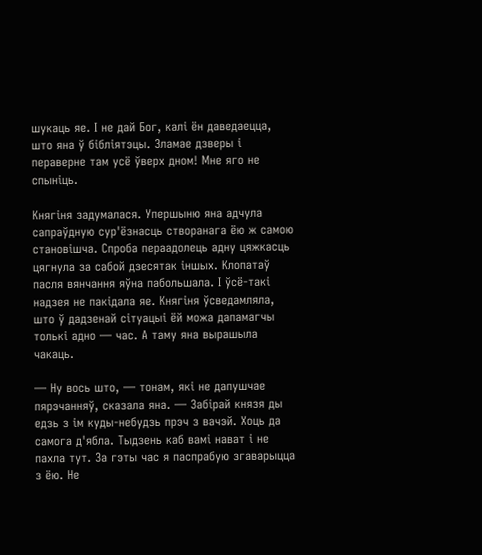шукаць яе. І не дай Бог, калі ён даведаецца, што яна ў бібліятэцы. Зламае дзверы і пераверне там усё ўверх дном! Мне яго не спыніць.

Княгіня задумалася. Упершыню яна адчула сапраўдную сур'ёзнасць створанага ёю ж самою становішча. Спроба пераадолець адну цяжкасць цягнула за сабой дзесятак іншых. Клопатаў пасля вянчання яўна пабольшала. І ўсё-такі надзея не пакідала яе. Княгіня ўсведамляла, што ў дадзенай сітуацыі ёй можа дапамагчы толькі адно — час. А таму яна вырашыла чакаць.

— Ну вось што, — тонам, які не дапушчае пярэчанняў, сказала яна. — Забірай князя ды едзь з ім куды-небудзь прэч з вачэй. Хоць да самога д'ябла. Тыдзень каб вамі нават і не пахла тут. За гэты час я паспрабую згаварыцца з ёю. Не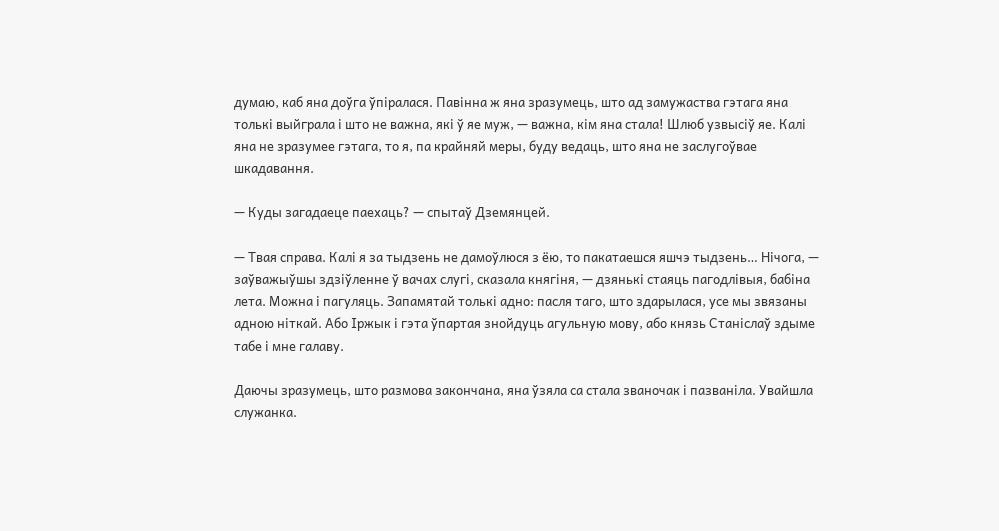думаю, каб яна доўга ўпіралася. Павінна ж яна зразумець, што ад замужаства гэтага яна толькі выйграла і што не важна, які ў яе муж, — важна, кім яна стала! Шлюб узвысіў яе. Калі яна не зразумее гэтага, то я, па крайняй меры, буду ведаць, што яна не заслугоўвае шкадавання.

— Куды загадаеце паехаць? — спытаў Дземянцей.

— Твая справа. Калі я за тыдзень не дамоўлюся з ёю, то пакатаешся яшчэ тыдзень… Нічога, — заўважыўшы здзіўленне ў вачах слугі, сказала княгіня, — дзянькі стаяць пагодлівыя, бабіна лета. Можна і пагуляць. Запамятай толькі адно: пасля таго, што здарылася, усе мы звязаны адною ніткай. Або Іржык і гэта ўпартая знойдуць агульную мову, або князь Станіслаў здыме табе і мне галаву.

Даючы зразумець, што размова закончана, яна ўзяла са стала званочак і пазваніла. Увайшла служанка.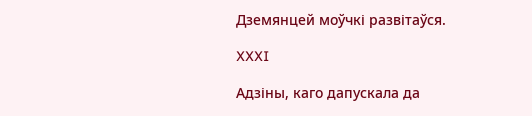Дземянцей моўчкі развітаўся.

XXXI

Адзіны, каго дапускала да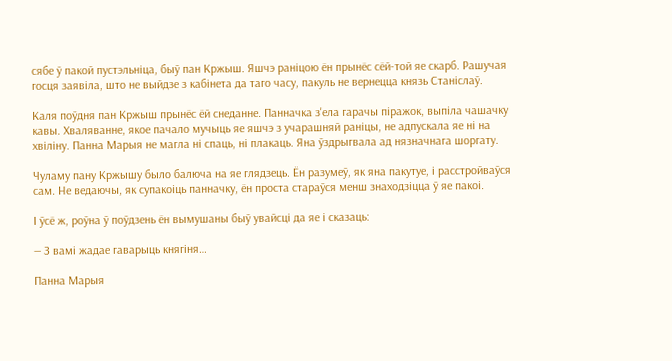сябе ў пакой пустэльніца, быў пан Кржыш. Яшчэ раніцою ён прынёс сёй-той яе скарб. Рашучая госця заявіла, што не выйдзе з кабінета да таго часу, пакуль не вернецца князь Станіслаў.

Каля поўдня пан Кржыш прынёс ёй снеданне. Панначка з'ела гарачы піражок, выпіла чашачку кавы. Хваляванне, якое пачало мучыць яе яшчэ з учарашняй раніцы, не адпускала яе ні на хвіліну. Панна Марыя не магла ні спаць, ні плакаць. Яна ўздрыгвала ад нязначнага шоргату.

Чуламу пану Кржышу было балюча на яе глядзець. Ён разумеў, як яна пакутуе, і расстройваўся сам. Не ведаючы, як супакоіць панначку, ён проста стараўся менш знаходзіцца ў яе пакоі.

І ўсё ж, роўна ў поўдзень ён вымушаны быў увайсці да яе і сказаць:

— З вамі жадае гаварыць княгіня…

Панна Марыя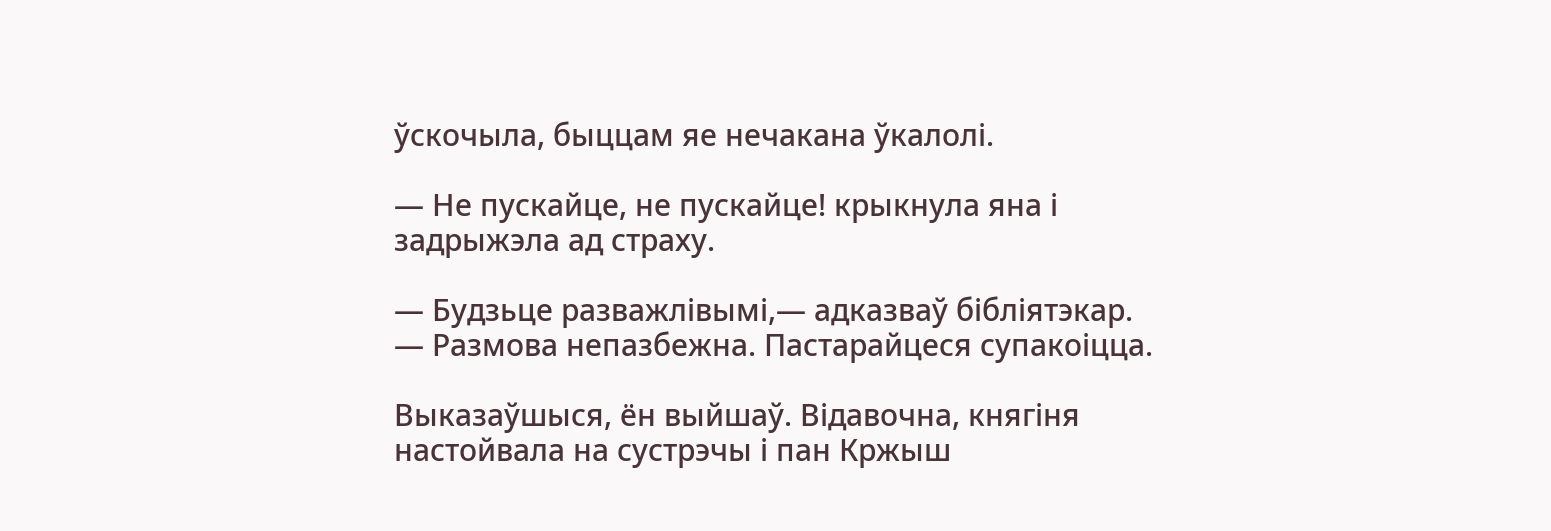ўскочыла, быццам яе нечакана ўкалолі.

— Не пускайце, не пускайце! крыкнула яна і задрыжэла ад страху.

— Будзьце разважлівымі,— адказваў бібліятэкар. — Размова непазбежна. Пастарайцеся супакоіцца.

Выказаўшыся, ён выйшаў. Відавочна, княгіня настойвала на сустрэчы і пан Кржыш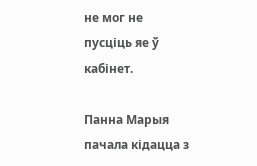не мог не пусціць яе ў кабінет.

Панна Марыя пачала кідацца з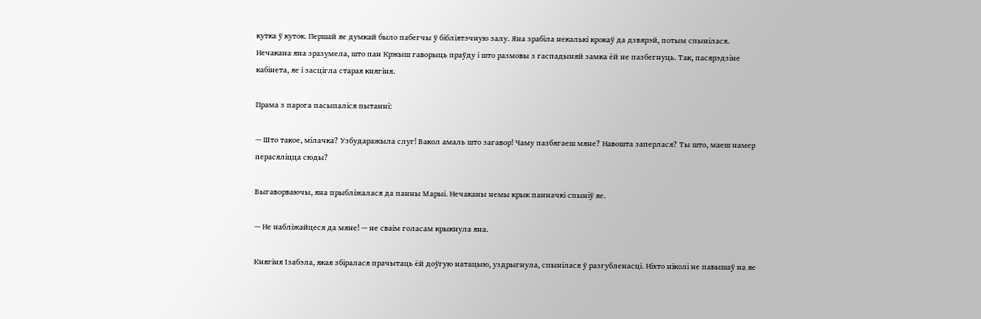кутка ў куток. Першай яе думкай было пабегчы ў бібліятэчную залу. Яна зрабіла некалькі крокаў да дзвярэй, потым спынілася. Нечакана яна зразумела, што пан Кржыш гаворыць праўду і што размовы з гаспадыняй замка ёй не пазбегнуць. Так, пасярэдзіне кабінета, яе і засцігла старая княгіня.

Прама з парога пасыпаліся пытанні:

— Што такое, мілачка? Узбударажыла слуг! Вакол амаль што загавор! Чаму пазбягаеш мяне? Навошта заперлася? Ты што, маеш намер перасяліцца сюды?

Выгаворваючы, яна прыбліжалася да панны Марыі. Нечаканы немы крык панначкі спыніў яе.

— Не набліжайцеся да мяне! — не сваім голасам крыкнула яна.

Княгіня Ізабэла, якая збіралася прачытаць ёй доўгую натацыю, уздрыгнула, спынілася ў разгубленасці. Ніхто ніколі не павышаў на яе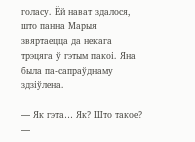голасу. Ёй нават здалося, што панна Марыя звяртаецца да некага трэцяга ў гэтым пакоі. Яна была па-сапраўднаму здзіўлена.

— Як гэта… Як? Што такое? —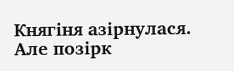Княгіня азірнулася. Але позірк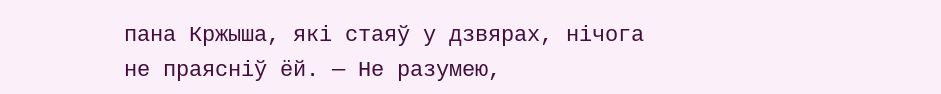пана Кржыша, які стаяў у дзвярах, нічога не праясніў ёй. — Не разумею,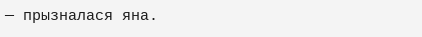— прызналася яна.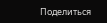Поделиться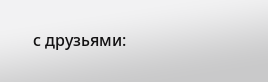с друзьями: